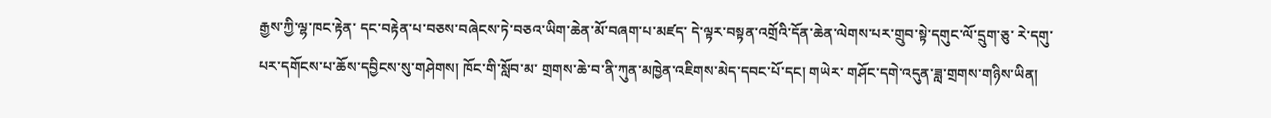རྒྱས་ཀྱི་ལྷ་ཁང་རྟེན་ དང་བརྟེན་པ་བཅས་བཞེངས་ཏེ་བཅའ་ཡིག་ཆེན་མོ་བཞག་པ་མཛད་ དེ་ལྟར་བསྟན་འགྲོའི་དོན་ཆེན་ལེགས་པར་གྲུབ་སྟེ་དགུང་ལོ་དྲུག་ཅུ་ རེ་དགུ་པར་དགོངས་པ་ཆོས་དབྱིངས་སུ་གཤེགས། ཁོང་གི་སློབ་མ་ གྲགས་ཆེ་བ་ནི་ཀུན་མཁྱེན་འཇིགས་མེད་དབང་པོ་དང། གཡེར་ གཤོང་དགེ་འདུན་ཟླ་གྲགས་གཉིས་ཡིན།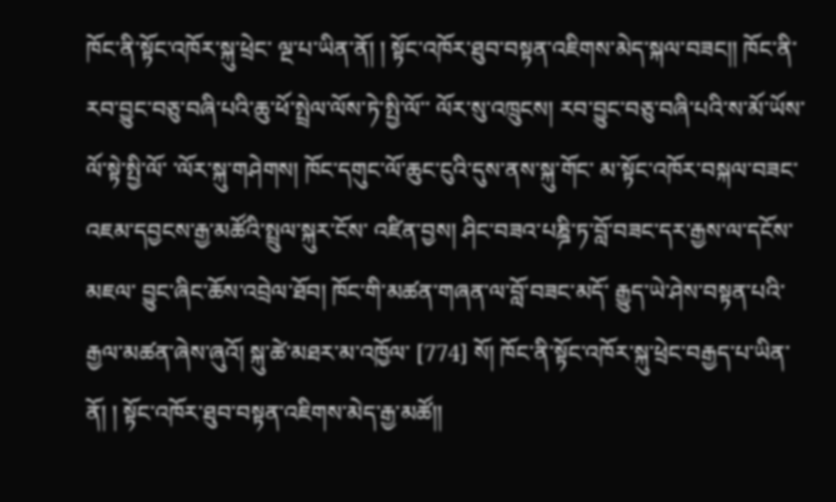ཁོང་ནི་སྟོང་འཁོར་སྐུ་ཕྲེང་ ལྔ་པ་ཡིན་ནོ། ། སྟོང་འཁོར་ཐུབ་བསྟན་འཇིགས་མེད་སྐལ་བཟང།། ཁོང་ནི་རབ་བྱུང་བཅུ་བཞི་པའི་ཆུ་ཕོ་སྤྲེལ་ལོས་ཏེ་སྤྱི་ལོ་་ ལོར་སུ་འཁྲུངས། རབ་བྱུང་བཅུ་བཞི་པའི་ས་མོ་ཡོས་ལོ་སྟེ་སྤྱི་ལོ་ ་ལོར་སྐུ་གཤེགས། ཁོང་དགུང་ལོ་ཆུང་ངུའི་དུས་ནས་སྐུ་གོང་ མ་སྟོང་འཁོར་བསྐལ་བཟང་འཇམ་དབྱངས་རྒྱ་མཚོའི་སྤྲུལ་སྐུར་ངོས་ འཛིན་བྱས། ཤིང་བཟའ་པཎྜི་ཏ་བློ་བཟང་དར་རྒྱས་ལ་དངོས་མཇལ་ བྱུང་ཞིང་ཆོས་འབྲེལ་ཐོབ། ཁོང་གི་མཚན་གཞན་ལ་བློ་བཟང་མདོ་ རྒྱུད་ཡེ་ཤེས་བསྟན་པའི་རྒྱལ་མཚན་ཞེས་ཞུའོ། སྐུ་ཚེ་མཐར་མ་འཁྱོལ་ [774] སོ། ཁོང་ནི་སྟོང་འཁོར་སྐུ་ཕྲེང་བརྒྱད་པ་ཡིན་ནོ། ། སྟོང་འཁོར་ཐུབ་བསྟན་འཇིགས་མེད་རྒྱ་མཚོ།།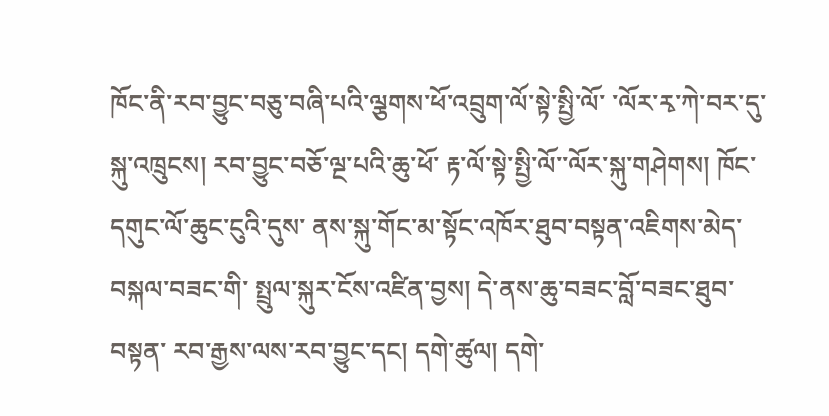ཁོང་ནི་རབ་བྱུང་བཅུ་བཞི་པའི་ལྕགས་ཕོ་འབྲུག་ལོ་སྟེ་སྤྱི་ལོ་ ་ལོར་རྭ་ཀེ་བར་དུ་སྐུ་འཁྲུངས། རབ་བྱུང་བཅོ་ལྔ་པའི་ཆུ་ཕོ་ རྟ་ལོ་སྟེ་སྤྱི་ལོ་་ལོར་སྐུ་གཤེགས། ཁོང་དགུང་ལོ་ཆུང་ངུའི་དུས་ ནས་སྐུ་གོང་མ་སྟོང་འཁོར་ཐུབ་བསྟན་འཇིགས་མེད་བསྐལ་བཟང་གི་ སྤྲུལ་སྐུར་ངོས་འཛིན་བྱས། དེ་ནས་ཆུ་བཟང་བློ་བཟང་ཐུབ་བསྟན་ རབ་རྒྱས་ལས་རབ་བྱུང་དང། དགེ་ཚུལ། དགེ་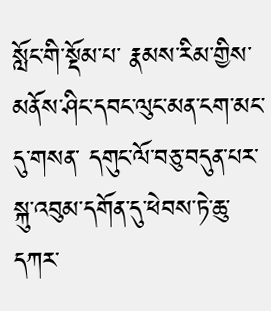སློང་གི་སྡོམ་པ་ རྣམས་རིམ་གྱིས་མནོས་ཤིང་དབང་ལུང་མན་ངག་མང་དུ་གསན་ དགུང་ལོ་བཅུ་བདུན་པར་སྐུ་འབུམ་དགོན་དུ་ཕེབས་ཏེ་ཆུ་དཀར་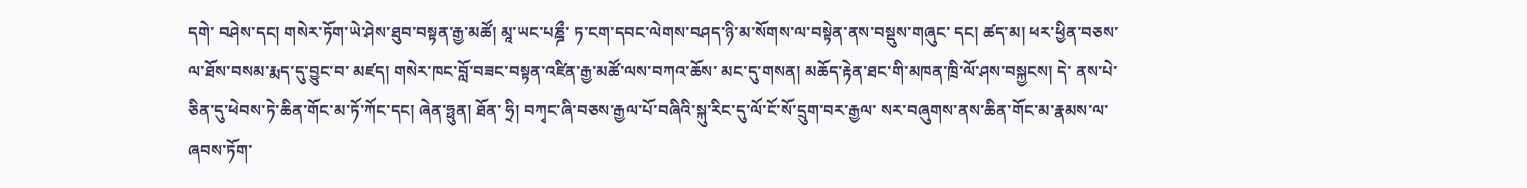དགེ་ བཤེས་དང། གསེར་ཏོག་ཡེ་ཤེས་ཐུབ་བསྟན་རྒྱ་མཚོ། མཱ་ཡང་པཎྜྀ་ ཏ་ངག་དབང་ལེགས་བཤད་ཉི་མ་སོགས་ལ་བསྟེན་ནས་བསྡུས་གཞུང་ དང། ཚད་མ། ཕར་ཕྱིན་བཅས་ལ་ཐོས་བསམ་རྨད་དུ་བྱུང་བ་ མཛད། གསེར་ཁང་བློ་བཟང་བསྟན་འཛིན་རྒྱ་མཚོ་ལས་བཀའ་ཆོས་ མང་དུ་གསན། མཆོད་རྟེན་ཐང་གི་མཁན་ཁྲི་ལོ་ཤས་བསྐྱངས། དེ་ ནས་པེ་ཅིན་དུ་ཕེབས་ཏེ་ཆིན་གོང་མ་ཏོ་ཀོང་དང། ཞེན་ཧྥུན། ཐོན་ ཧྲི། བཀྭང་ཞི་བཅས་རྒྱལ་པོ་བཞིའི་སྐུ་རིང་དུ་ལོ་ངོ་སོ་དྲུག་བར་རྒྱལ་ སར་བཞུགས་ནས་ཆིན་གོང་མ་རྣམས་ལ་ཞབས་ཏོག་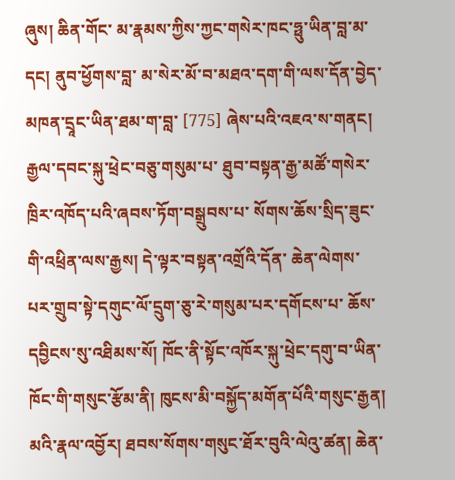ཞུས། ཆིན་གོང་ མ་རྣམས་ཀྱིས་ཀྱང་གསེར་ཁང་ཧྥུ་ཡིན་བླ་མ་དང། ནུབ་ཕྱོགས་བླ་ མ་སེར་མོ་བ་མཐའ་དག་གི་ལས་དོན་བྱེད་མཁན་དྲཱང་ཡིན་ཐམ་ག་བླ་ [775] ཞེས་པའི་འཇའ་ས་གནང། རྒྱལ་དབང་སྐུ་ཕྲེང་བཅུ་གསུམ་པ་ ཐུབ་བསྟན་རྒྱ་མཚོ་གསེར་ཁྲིར་འཁོད་པའི་ཞབས་ཏོག་བསྒྲུབས་པ་ སོགས་ཆོས་སྲིད་ཟུང་གི་འཕྲིན་ལས་རྒྱས། དེ་ལྟར་བསྟན་འགྲོའི་དོན་ ཆེན་ལེགས་པར་གྲུབ་སྟེ་དགུང་ལོ་དྲུག་ཅུ་རེ་གསུམ་པར་དགོངས་པ་ ཆོས་དབྱིངས་སུ་འཐིམས་སོ། ཁོང་ནི་སྟོང་འཁོར་སྐུ་ཕྲེང་དགུ་བ་ཡིན་ ཁོང་གི་གསུང་རྩོམ་ནི། ཁུངས་མི་བསྐྱོད་མགོན་པོའི་གསུང་རྒྱན། མའི་རྣལ་འབྱོར། ཐབས་སོགས་གསུང་ཐོར་བུའི་ལེའུ་ཚན། ཆེན་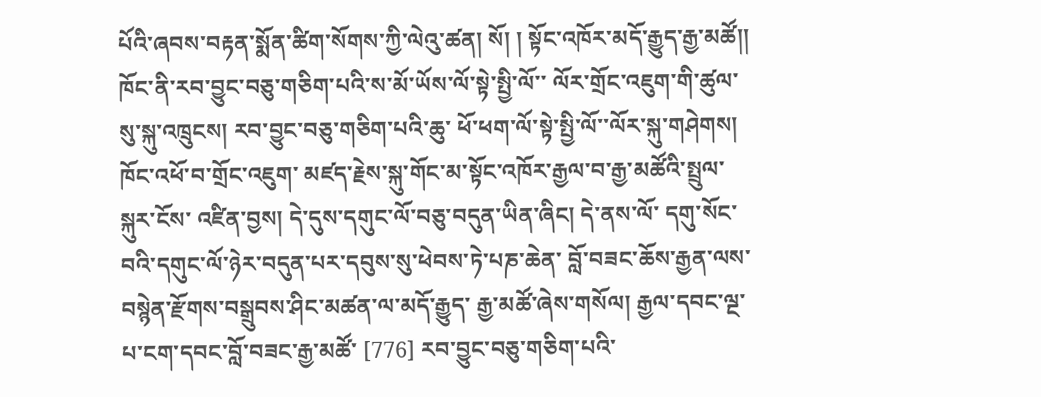པོའི་ཞབས་བརྟན་སྨོན་ཚིག་སོགས་ཀྱི་ལེའུ་ཚན། སོ། ། སྟོང་འཁོར་མདོ་རྒྱུད་རྒྱ་མཚོ།། ཁོང་ནི་རབ་བྱུང་བཅུ་གཅིག་པའི་ས་མོ་ཡོས་ལོ་སྟེ་སྤྱི་ལོ་་ ལོར་གྲོང་འཇུག་གི་ཚུལ་སུ་སྐུ་འཁྲུངས། རབ་བྱུང་བཅུ་གཅིག་པའི་ཆུ་ ཕོ་ཕག་ལོ་སྟེ་སྤྱི་ལོ་་ལོར་སྐུ་གཤེགས། ཁོང་འཕོ་བ་གྲོང་འཇུག་ མཛད་རྗེས་སྐུ་གོང་མ་སྟོང་འཁོར་རྒྱལ་བ་རྒྱ་མཚོའི་སྤྲུལ་སྐུར་ངོས་ འཛིན་བྱས། དེ་དུས་དགུང་ལོ་བཅུ་བདུན་ཡིན་ཞིང། དེ་ནས་ལོ་ དགུ་སོང་བའི་དགུང་ལོ་ཉེར་བདུན་པར་དབུས་སུ་ཕེབས་ཏེ་པཎ་ཆེན་ བློ་བཟང་ཆོས་རྒྱན་ལས་བསྙེན་རྫོགས་བསྒྲུབས་ཤིང་མཚན་ལ་མདོ་རྒྱུད་ རྒྱ་མཚོ་ཞེས་གསོལ། རྒྱལ་དབང་ལྔ་པ་ངག་དབང་བློ་བཟང་རྒྱ་མཚོ་ [776] རབ་བྱུང་བཅུ་གཅིག་པའི་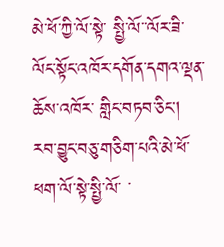མེ་ཕོ་ཀྱི་ལོ་སྟེ་ སྤྱི་ལོ་་ལོར་ཟི་ལོང་སྟོང་འཁོར་དགོན་དགའ་ལྡན་ཆོས་འཁོར་ གླིང་བཏབ་ཅིང། རབ་བྱུང་བཅུ་གཅིག་པའི་མེ་ཕོ་ཕག་ལོ་སྟེ་སྤྱི་ལོ་ ་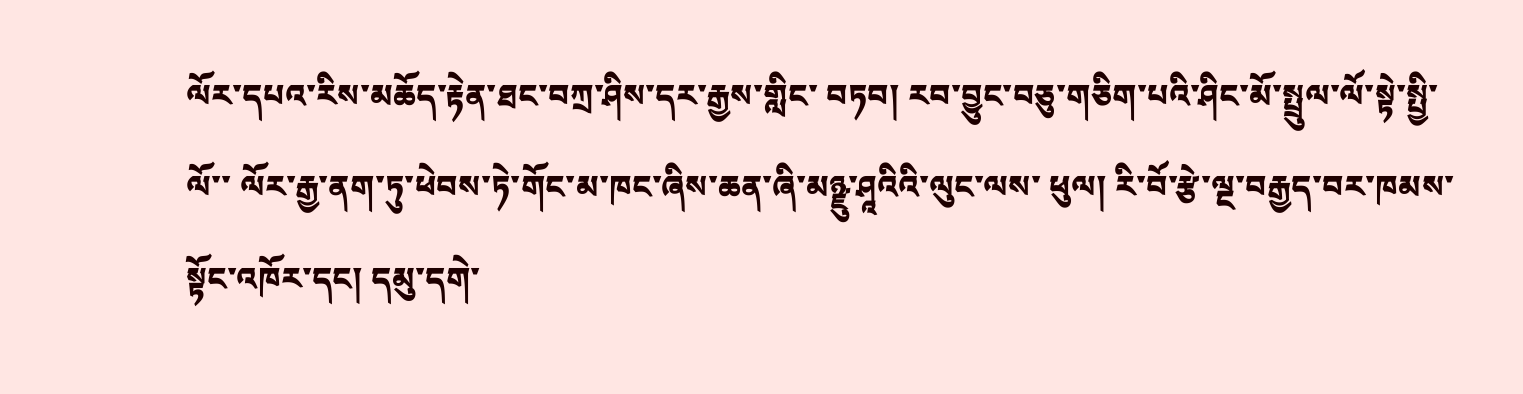ལོར་དཔའ་རིས་མཆོད་རྟེན་ཐང་བཀྲ་ཤིས་དར་རྒྱས་གླིང་ བཏབ། རབ་བྱུང་བཅུ་གཅིག་པའི་ཤིང་མོ་སྤྲུལ་ལོ་སྟེ་སྤྱི་ལོ་་ ལོར་རྒྱ་ནག་ཏུ་ཕེབས་ཏེ་གོང་མ་ཁང་ཞིས་ཆན་ཞི་མཉྫུ་ཤཱའིའི་ལུང་ལས་ ཕུལ། རི་བོ་རྩེ་ལྔ་བརྒྱད་བར་ཁམས་སྟོང་འཁོར་དང། དམུ་དགེ་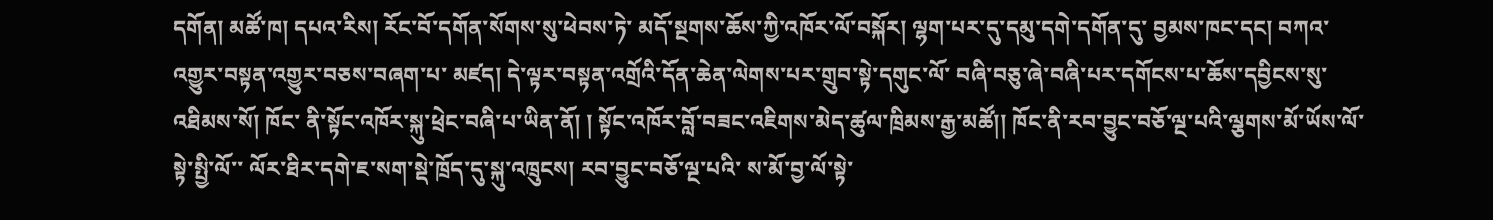དགོན། མཚོ་ཁ། དཔའ་རིས། རོང་བོ་དགོན་སོགས་སུ་ཕེབས་ཏེ་ མདོ་སྔགས་ཆོས་ཀྱི་འཁོར་ལོ་བསྐོར། ལྷག་པར་དུ་དམུ་དགེ་དགོན་དུ་ བྱམས་ཁང་དང། བཀའ་འགྱུར་བསྟན་འགྱུར་བཅས་བཞག་པ་ མཛད། དེ་ལྟར་བསྟན་འགྲོའི་དོན་ཆེན་ལེགས་པར་གྲུབ་སྟེ་དགུང་ལོ་ བཞི་བཅུ་ཞེ་བཞི་པར་དགོངས་པ་ཆོས་དབྱིངས་སུ་འཐིམས་སོ། ཁོང་ ནི་སྟོང་འཁོར་སྐུ་ཕྲེང་བཞི་པ་ཡིན་ནོ། ། སྟོང་འཁོར་བློ་བཟང་འཇིགས་མེད་ཚུལ་ཁྲིམས་རྒྱ་མཚོ།། ཁོང་ནི་རབ་བྱུང་བཅོ་ལྔ་པའི་ལྕགས་མོ་ཡོས་ལོ་སྟེ་སྤྱི་ལོ་་ ལོར་ཐིར་དགེ་ཇ་སག་སྡེ་ཁྲོད་དུ་སྐུ་འཁྲུངས། རབ་བྱུང་བཅོ་ལྔ་པའི་ ས་མོ་བྱ་ལོ་སྟེ་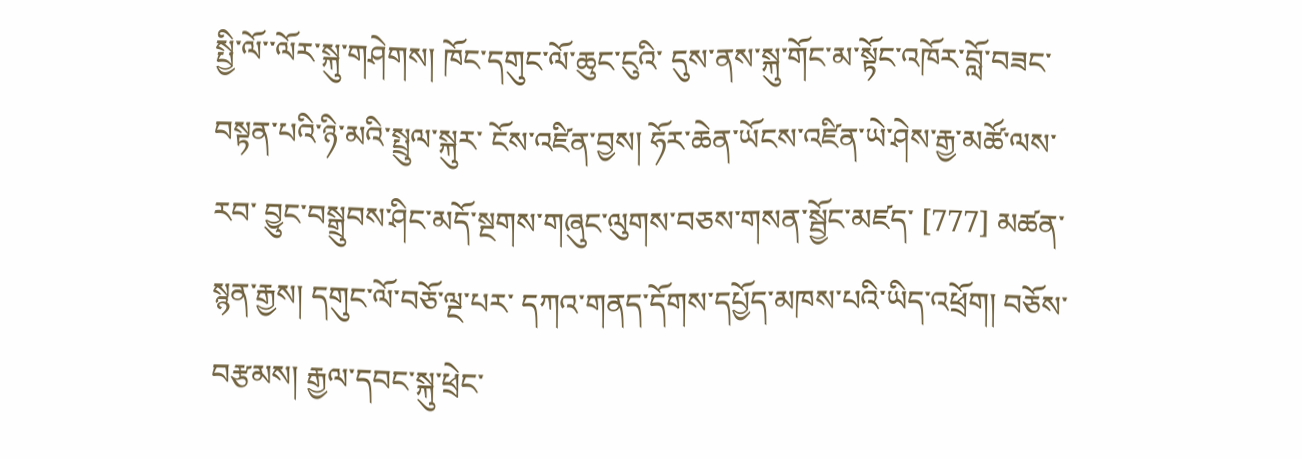སྤྱི་ལོ་་ལོར་སྐུ་གཤེགས། ཁོང་དགུང་ལོ་ཆུང་ངུའི་ དུས་ནས་སྐུ་གོང་མ་སྟོང་འཁོར་བློ་བཟང་བསྟན་པའི་ཉི་མའི་སྤྲུལ་སྐུར་ ངོས་འཛིན་བྱས། ཧོར་ཆེན་ཡོངས་འཛིན་ཡེ་ཤེས་རྒྱ་མཚོ་ལས་རབ་ བྱུང་བསྒྲུབས་ཤིང་མདོ་སྔགས་གཞུང་ལུགས་བཅས་གསན་སྦྱོང་མཛད་ [777] མཚན་སྙན་རྒྱས། དགུང་ལོ་བཅོ་ལྔ་པར་ དཀའ་གནད་དོགས་དཔྱོད་མཁས་པའི་ཡིད་འཕྲོག། བཅོས་བརྩམས། རྒྱལ་དབང་སྐུ་ཕྲེང་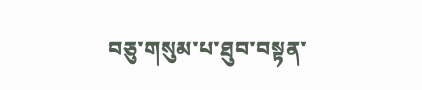བཅུ་གསུམ་པ་ཐུབ་བསྟན་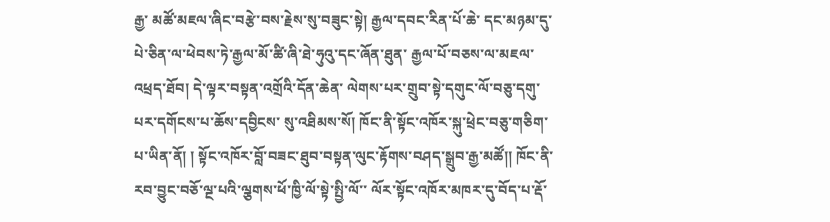རྒྱ་ མཚོ་མཇལ་ཞིང་བརྩེ་བས་རྗེས་སུ་བཟུང་སྟེ། རྒྱལ་དབང་རིན་པོ་ཆེ་ དང་མཉམ་དུ་པེ་ཅིན་ལ་ཕེབས་ཏེ་རྒྱལ་མོ་ཚི་ཞི་ཐེ་ཧུའུ་དང་ཞོན་ཐུན་ རྒྱལ་པོ་བཅས་ལ་མཇལ་འཕྲད་ཐོབ། དེ་ལྟར་བསྟན་འགྲོའི་དོན་ཆེན་ ལེགས་པར་གྲུབ་སྟེ་དགུང་ལོ་བཅུ་དགུ་པར་དགོངས་པ་ཆོས་དབྱིངས་ སུ་འཐིམས་སོ། ཁོང་ནི་སྟོང་འཁོར་སྐུ་ཕྲེང་བཅུ་གཅིག་པ་ཡིན་ནོ། ། སྟོང་འཁོར་བློ་བཟང་ཐུབ་བསྟན་ལུང་རྟོགས་བཤད་སྒྲུབ་རྒྱ་མཚོ།། ཁོང་ནི་རབ་བྱུང་བཅོ་ལྔ་པའི་ལྕགས་ཕོ་ཁྱི་ལོ་སྟེ་སྤྱི་ལོ་་ ལོར་སྟོང་འཁོར་མཁར་དུ་བོད་པ་རྡོ་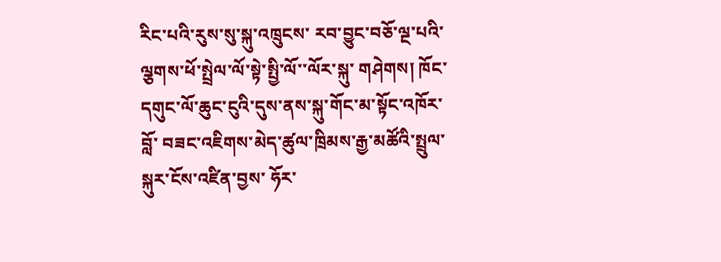རིང་པའི་རུས་སུ་སྐུ་འཁྲུངས་ རབ་བྱུང་བཅོ་ལྔ་པའི་ལྕགས་ཕོ་སྤྲེལ་ལོ་སྟེ་སྤྱི་ལོ་་ལོར་སྐུ་ གཤེགས། ཁོང་དགུང་ལོ་ཆུང་ངུའི་དུས་ནས་སྐུ་གོང་མ་སྟོང་འཁོར་བློ་ བཟང་འཇིགས་མེད་ཚུལ་ཁྲིམས་རྒྱ་མཚོའི་སྤྲུལ་སྐུར་ངོས་འཛིན་བྱས་ ཧོར་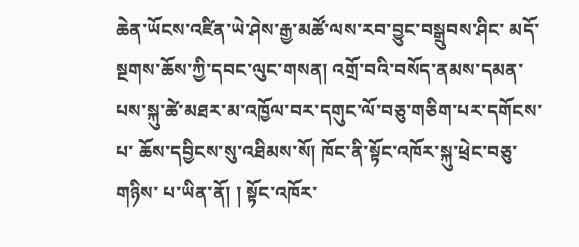ཆེན་ཡོངས་འཛིན་ཡེ་ཤེས་རྒྱ་མཚོ་ལས་རབ་བྱུང་བསྒྲུབས་ཤིང་ མདོ་སྔགས་ཆོས་ཀྱི་དབང་ལུང་གསན། འགྲོ་བའི་བསོད་ནམས་དམན་ པས་སྐུ་ཚེ་མཐར་མ་འཁྱོལ་བར་དགུང་ལོ་བཅུ་གཅིག་པར་དགོངས་པ་ ཆོས་དབྱིངས་སུ་འཐིམས་སོ། ཁོང་ནི་སྟོང་འཁོར་སྐུ་ཕྲེང་བཅུ་གཉིས་ པ་ཡིན་ནོ། ། སྟོང་འཁོར་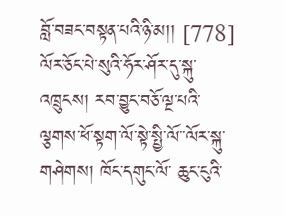བློ་བཟང་བསྟན་པའི་ཉི་མ།། [778] ལོར་ཅོང་པེ་སུའི་ཧོར་ཤོར་དུ་སྐུ་འཁྲུངས། རབ་བྱུང་བཅོ་ལྔ་པའི་ ལྕགས་ཕོ་སྟག་ལོ་སྟེ་སྤྱི་ལོ་་ལོར་སྐུ་གཤེགས། ཁོང་དགུང་ལོ་ ཆུང་ངུའི་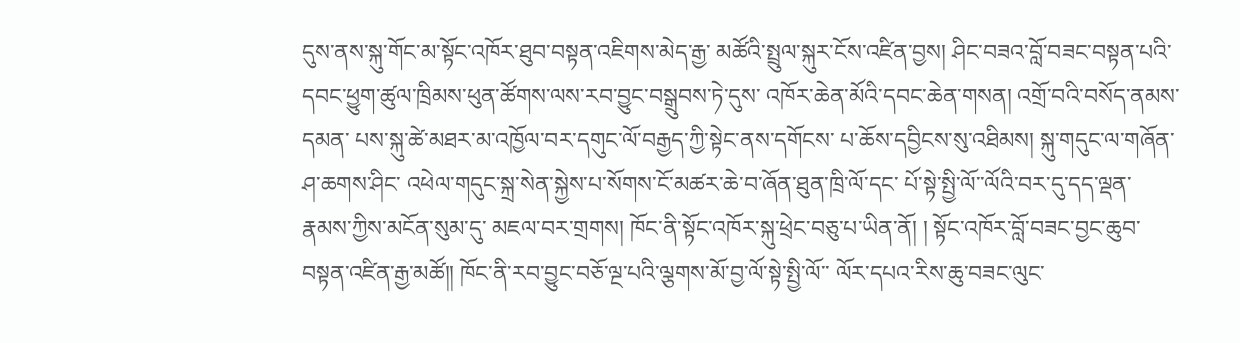དུས་ནས་སྐུ་གོང་མ་སྟོང་འཁོར་ཐུབ་བསྟན་འཇིགས་མེད་རྒྱ་ མཚོའི་སྤྲུལ་སྐུར་ངོས་འཛིན་བྱས། ཤིང་བཟའ་བློ་བཟང་བསྟན་པའི་ དབང་ཕྱུག་ཚུལ་ཁྲིམས་ཕུན་ཚོགས་ལས་རབ་བྱུང་བསྒྲུབས་ཏེ་དུས་ འཁོར་ཆེན་མོའི་དབང་ཆེན་གསན། འགྲོ་བའི་བསོད་ནམས་དམན་ པས་སྐུ་ཚེ་མཐར་མ་འཁྱོལ་བར་དགུང་ལོ་བརྒྱད་ཀྱི་སྟེང་ནས་དགོངས་ པ་ཆོས་དབྱིངས་སུ་འཐིམས། སྐུ་གདུང་ལ་གཞོན་ཤ་ཆགས་ཤིང་ འཕེལ་གདུང་སྐྲ་སེན་སྐྱེས་པ་སོགས་ངོ་མཚར་ཆེ་བ་ཞོན་ཐུན་ཁྲི་ལོ་དང་ པོ་སྟེ་སྤྱི་ལོ་་ལོའི་བར་དུ་དད་ལྡན་རྣམས་ཀྱིས་མངོན་སུམ་དུ་ མཇལ་བར་གྲགས། ཁོང་ནི་སྟོང་འཁོར་སྐུ་ཕྲེང་བཅུ་པ་ཡིན་ནོ། ། སྟོང་འཁོར་བློ་བཟང་བྱང་ཆུབ་བསྟན་འཛིན་རྒྱ་མཚོ།། ཁོང་ནི་རབ་བྱུང་བཅོ་ལྔ་པའི་ལྕགས་མོ་བྱ་ལོ་སྟེ་སྤྱི་ལོ་་ ལོར་དཔའ་རིས་ཆུ་བཟང་ལུང་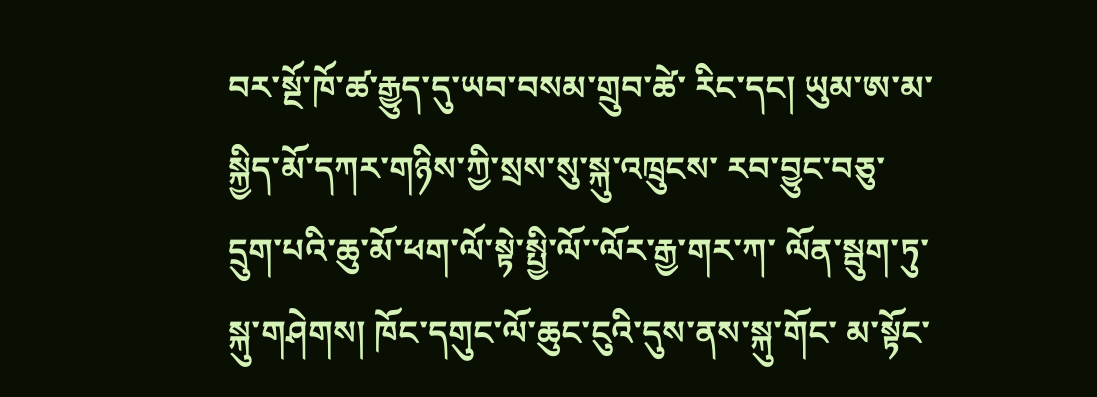བར་སྔོ་ཁོ་ཚ་རྒྱུད་དུ་ཡབ་བསམ་གྲུབ་ཚེ་ རིང་དང། ཡུམ་ཨ་མ་སྐྱིད་མོ་དཀར་གཉིས་ཀྱི་སྲས་སུ་སྐུ་འཁྲུངས་ རབ་བྱུང་བཅུ་དྲུག་པའི་ཆུ་མོ་ཕག་ལོ་སྟེ་སྤྱི་ལོ་་ལོར་རྒྱ་གར་ཀ་ ལོན་སྦུག་ཏུ་སྐུ་གཤེགས། ཁོང་དགུང་ལོ་ཆུང་ངུའི་དུས་ནས་སྐུ་གོང་ མ་སྟོང་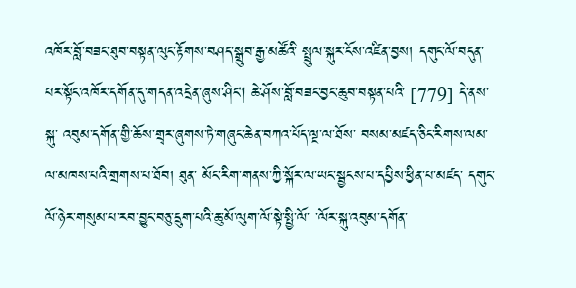འཁོར་བློ་བཟང་ཐུབ་བསྟན་ལུང་རྟོགས་བཤད་སྒྲུབ་རྒྱ་མཚོའི་ སྤྲུལ་སྐུར་ངོས་འཛིན་བྱས། དགུང་ལོ་བདུན་པར་སྟོང་འཁོར་དགོན་དུ་གདན་འདྲེན་ཞུས་ཤིང། ཆེ་ཤོས་བློ་བཟང་བྱང་ཆུབ་བསྟན་པའི་ [779] དེ་ནས་སྐུ་ འབུམ་དགོན་གྱི་ཆོས་གྲྭར་ཞུགས་ཏེ་གཞུང་ཆེན་བཀའ་པོད་ལྔ་ལ་ཐོས་ བསམ་མཛད་ཅིང་རིགས་ལམ་ལ་མཁས་པའི་གྲགས་པ་ཐོབ། ཐུན་ མོང་རིག་གནས་ཀྱི་སྐོར་ལ་ཡང་སྦྱངས་པ་དཔྱིས་ཕྱིན་པ་མཛད་ དགུང་ལོ་ཉེར་གསུམ་པ་རབ་བྱུང་བཅུ་དྲུག་པའི་ཆུ་མོ་ལུག་ལོ་སྟེ་སྤྱི་ལོ་ ་ལོར་སྐུ་འབུམ་དགོན་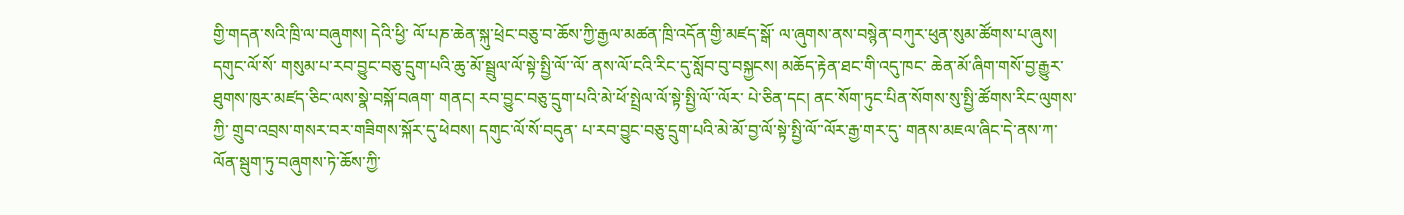གྱི་གདན་སའི་ཁྲི་ལ་བཞུགས། དེའི་ཕྱི་ ལོ་པཎ་ཆེན་སྐུ་ཕྲེང་བཅུ་བ་ཆོས་ཀྱི་རྒྱལ་མཚན་ཁྲི་འདོན་གྱི་མཛད་སྒོ་ ལ་ཞུགས་ནས་བསྙེན་བཀུར་ཕུན་སུམ་ཚོགས་པ་ཞུས། དགུང་ལོ་སོ་ གསུམ་པ་རབ་བྱུང་བཅུ་དྲུག་པའི་ཆུ་མོ་སྦྲུལ་ལོ་སྟེ་སྤྱི་ལོ་་ལོ་ ནས་ལོ་ངའི་རིང་དུ་སློབ་བུ་བསྐྱངས། མཆོད་རྟེན་ཐང་གི་འདུ་ཁང་ ཆེན་མོ་ཞིག་གསོ་བྱ་རྒྱུར་ཐུགས་ཁུར་མཛད་ཅིང་ལས་སྣེ་བསྐོ་བཞག་ གནང། རབ་བྱུང་བཅུ་དྲུག་པའི་མེ་ཕོ་སྤྲེལ་ལོ་སྟེ་སྤྱི་ལོ་་ལོར་ པེ་ཅིན་དང། ནང་སོག་ཏུང་པིན་སོགས་སུ་སྤྱི་ཚོགས་རིང་ལུགས་ཀྱི་ གྲུབ་འབྲས་གསར་བར་གཟིགས་སྐོར་དུ་ཕེབས། དགུང་ལོ་སོ་བདུན་ པ་རབ་བྱུང་བཅུ་དྲུག་པའི་མེ་མོ་བྱ་ལོ་སྟེ་སྤྱི་ལོ་་ལོར་རྒྱ་གར་དུ་ གནས་མཇལ་ཞིང་དེ་ནས་ཀ་ལོན་སྦུག་ཏུ་བཞུགས་ཏེ་ཆོས་ཀྱི་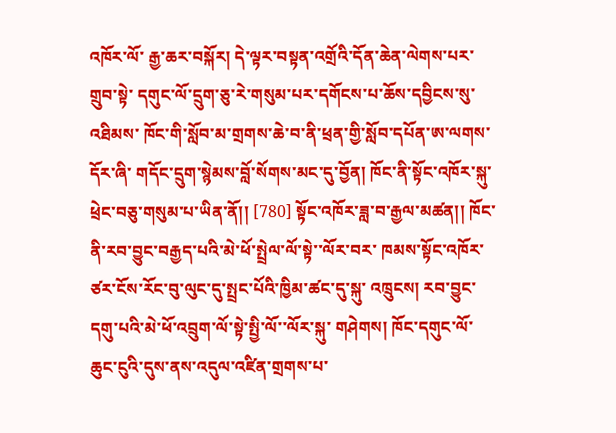འཁོར་ལོ་ རྒྱ་ཆར་བསྐོར། དེ་ལྟར་བསྟན་འགྲོའི་དོན་ཆེན་ལེགས་པར་གྲུབ་སྟེ་ དགུང་ལོ་དྲུག་ཅུ་རེ་གསུམ་པར་དགོངས་པ་ཆོས་དབྱིངས་སུ་འཐིམས་ ཁོང་གི་སློབ་མ་གྲགས་ཆེ་བ་ནི་ཕྲན་གྱི་སློབ་དཔོན་ཨ་ལགས་དོར་ཞི་ གདོང་དྲུག་སྙེམས་བློ་སོགས་མང་དུ་བྱོན། ཁོང་ནི་སྟོང་འཁོར་སྐུ་ ཕྲེང་བཅུ་གསུམ་པ་ཡིན་ནོ།། [780] སྟོང་འཁོར་ཟླ་བ་རྒྱལ་མཚན།། ཁོང་ནི་རབ་བྱུང་བརྒྱད་པའི་མེ་ཕོ་སྤྲེལ་ལོ་སྟེ་་ལོར་བར་ ཁམས་སྟོང་འཁོར་ཙར་ངོས་རོང་བུ་ལུང་དུ་སྤྲང་པོའི་ཁྱིམ་ཚང་དུ་སྐུ་ འཁྲུངས། རབ་བྱུང་དགུ་པའི་མེ་ཕོ་འབྲུག་ལོ་སྟེ་སྤྱི་ལོ་་ལོར་སྐུ་ གཤེགས། ཁོང་དགུང་ལོ་ཆུང་ངུའི་དུས་ནས་འདུལ་འཛིན་གྲགས་པ་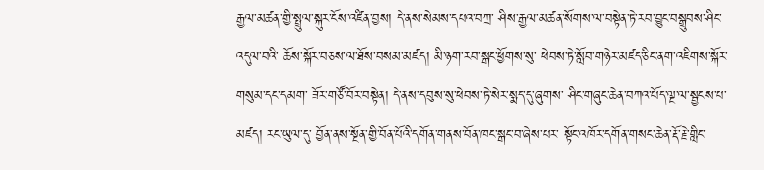རྒྱལ་མཚན་གྱི་སྤྲུལ་སྐུར་ངོས་འཛིན་བྱས། དེ་ནས་སེམས་དཔའ་བཀྲ་ ཤིས་རྒྱལ་མཚན་སོགས་ལ་བསྟེན་ཏེ་རབ་བྱུང་བསྒྲུབས་ཤིང་འདུལ་བའི་ ཆོས་སྐོར་བཅས་ལ་ཐོས་བསམ་མཛད། མི་ཉག་རབ་སྒང་ཕྱོགས་སུ་ ཕེབས་ཏེ་སློབ་གཉེར་མཛད་ཅིང་ནག་འཇིགས་སྐོར་གསུམ་དང་དམག་ ཟོར་གཙོ་བོར་བསྟེན། དེ་ནས་དབུས་སུ་ཕེབས་ཏེ་སེར་སྨད་དུ་ཞུགས་ ཤིང་གཞུང་ཆེན་བཀའ་པོད་ལྔ་ལ་སྦྱངས་པ་མཛད། རང་ཡུལ་དུ་ བྱོན་ནས་སྔོན་གྱི་བོན་པོའི་དགོན་གནས་བོན་ཁང་སྒང་བ་ཞེས་པར་ སྟོང་འཁོར་དགོན་གསང་ཆེན་རྡོ་རྗེ་གླིང་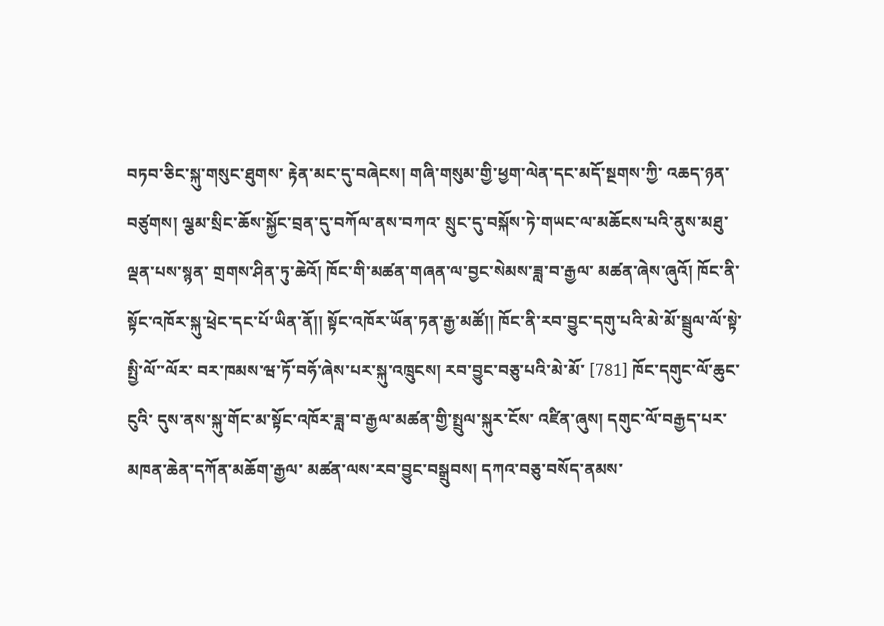བཏབ་ཅིང་སྐུ་གསུང་ཐུགས་ རྟེན་མང་དུ་བཞེངས། གཞི་གསུམ་གྱི་ཕྱག་ལེན་དང་མདོ་སྔགས་ཀྱི་ འཆད་ཉན་བཙུགས། ལྕམ་སྲིང་ཆོས་སྐྱོང་བྲན་དུ་བཀོལ་ནས་བཀའ་ སྲུང་དུ་བསྐོས་ཏེ་གཡང་ལ་མཆོངས་པའི་ནུས་མཐུ་ལྡན་པས་སྙན་ གྲགས་ཤིན་ཏུ་ཆེའོ། ཁོང་གི་མཚན་གཞན་ལ་བྱང་སེམས་ཟླ་བ་རྒྱལ་ མཚན་ཞེས་ཞུའོ། ཁོང་ནི་སྟོང་འཁོར་སྐུ་ཕྲེང་དང་པོ་ཡིན་ནོ།། སྟོང་འཁོར་ཡོན་ཏན་རྒྱ་མཚོ།། ཁོང་ནི་རབ་བྱུང་དགུ་པའི་མེ་མོ་སྦྲུལ་ལོ་སྟེ་སྤྱི་ལོ་་ལོར་ བར་ཁམས་ཝ་ཏོ་བཧོ་ཞེས་པར་སྐུ་འཁྲུངས། རབ་བྱུང་བཅུ་པའི་མེ་མོ་ [781] ཁོང་དགུང་ལོ་ཆུང་ངུའི་ དུས་ནས་སྐུ་གོང་མ་སྟོང་འཁོར་ཟླ་བ་རྒྱལ་མཚན་གྱི་སྤྲུལ་སྐུར་ངོས་ འཛིན་ཞུས། དགུང་ལོ་བརྒྱད་པར་མཁན་ཆེན་དཀོན་མཆོག་རྒྱལ་ མཚན་ལས་རབ་བྱུང་བསྒྲུབས། དཀའ་བཅུ་བསོད་ནམས་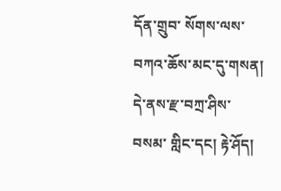དོན་གྲུབ་ སོགས་ལས་བཀའ་ཆོས་མང་དུ་གསན། དེ་ནས་རྫ་བཀྲ་ཤིས་བསམ་ གླིང་དང། རྟེ་ཤོད།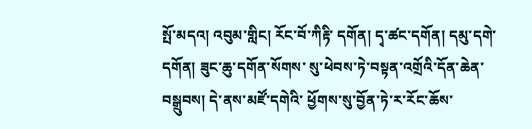སྤོ་མདའ། འབུམ་གླིང། རོང་བོ་ཀིརྟི་ དགོན། དྭ་ཚང་དགོན། དམུ་དགེ་དགོན། ཟུང་ཆུ་དགོན་སོགས་ སུ་ཕེབས་ཏེ་བསྟན་འགྲོའི་དོན་ཆེན་བསྒྲུབས། དེ་ནས་མཛོ་དགེའི་ ཕྱོགས་སུ་བྱོན་ཏེ་ར་རོང་ཆོས་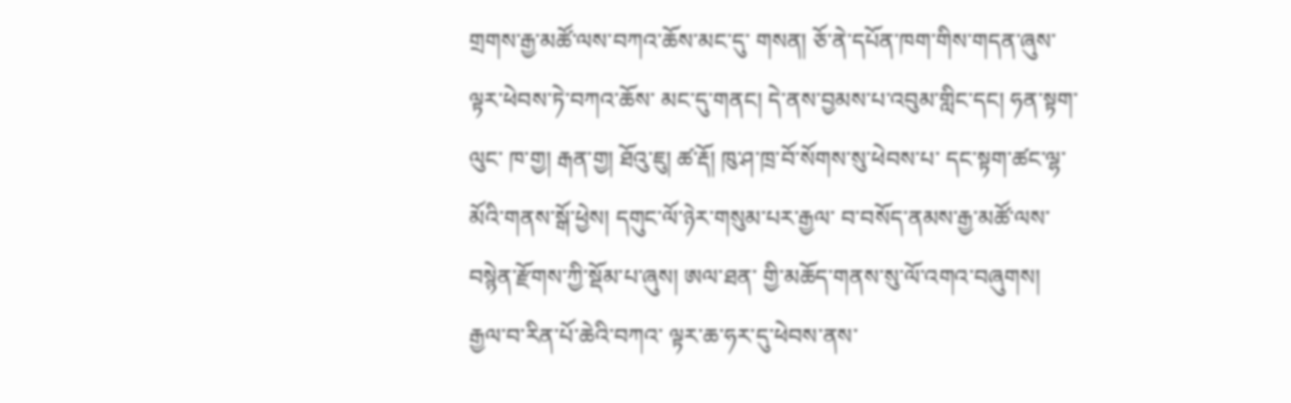གྲགས་རྒྱ་མཚོ་ལས་བཀའ་ཆོས་མང་དུ་ གསན། ཅོ་ནེ་དཔོན་ཁག་གིས་གདན་ཞུས་ལྟར་ཕེབས་ཏེ་བཀའ་ཆོས་ མང་དུ་གནང། དེ་ནས་བྱམས་པ་འབུམ་གླིང་དང། ཧན་སྟག་ལུང་ ཁ་གྱ། རྒན་གྱ། ཐོའུ་ཇུ། ཚ་རྡོ། ཁུ་ཤ་ཁྲ་བོ་སོགས་སུ་ཕེབས་པ་ དང་སྟག་ཚང་ལྷ་མོའི་གནས་སྒོ་ཕྱེས། དགུང་ལོ་ཉེར་གསུམ་པར་རྒྱལ་ བ་བསོད་ནམས་རྒྱ་མཚོ་ལས་བསྙེན་རྫོགས་ཀྱི་སྡོམ་པ་ཞུས། ཨལ་ཐན་ གྱི་མཆོད་གནས་སུ་ལོ་འགའ་བཞུགས། རྒྱལ་བ་རིན་པོ་ཆེའི་བཀའ་ ལྟར་ཆ་ཧར་དུ་ཕེབས་ནས་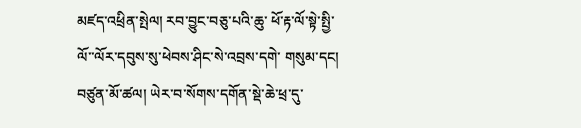མཛད་འཕྲིན་སྤེལ། རབ་བྱུང་བཅུ་པའི་ཆུ་ ཕོ་རྟ་ལོ་སྟེ་སྤྱི་ལོ་་ལོར་དབུས་སུ་ཕེབས་ཤིང་སེ་འབྲས་དགེ་ གསུམ་དང། བཙུན་མོ་ཚལ། ཡེར་བ་སོགས་དགོན་སྡེ་ཆེ་ཕྲ་དུ་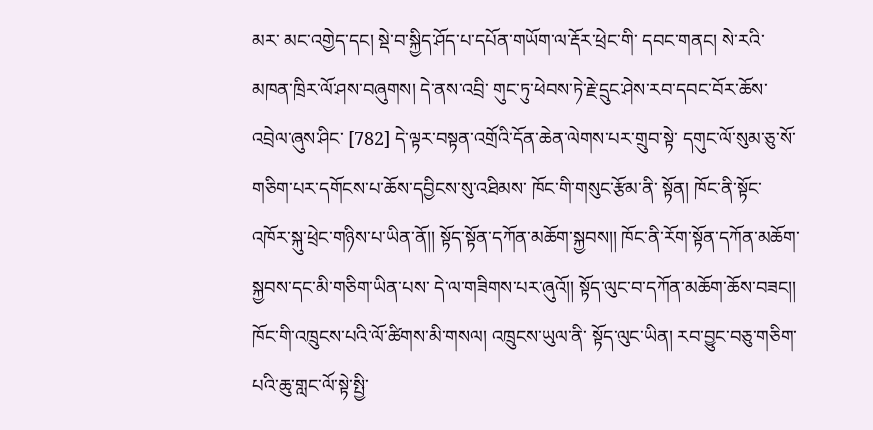མར་ མང་འགྱེད་དང། སྡེ་བ་སྐྱིད་ཤོད་པ་དཔོན་གཡོག་ལ་རྡོར་ཕྲེང་གི་ དབང་གནང། སེ་རའི་མཁན་ཁྲིར་ལོ་ཤས་བཞུགས། དེ་ནས་འབྲི་ གུང་ཏུ་ཕེབས་ཏེ་རྗེ་དྲུང་ཤེས་རབ་དབང་བོར་ཆོས་འབྲེལ་ཞུས་ཤིང་ [782] དེ་ལྟར་བསྟན་འགྲོའི་དོན་ཆེན་ལེགས་པར་གྲུབ་སྟེ་ དགུང་ལོ་སུམ་ཅུ་སོ་གཅིག་པར་དགོངས་པ་ཆོས་དབྱིངས་སུ་འཐིམས་ ཁོང་གི་གསུང་རྩོམ་ནི་ སྟོན། ཁོང་ནི་སྟོང་འཁོར་སྐུ་ཕྲེང་གཉིས་པ་ཡིན་ནོ།། སྟོད་སྟོན་དཀོན་མཆོག་སྐྱབས།། ཁོང་ནི་རོག་སྟོན་དཀོན་མཆོག་སྐྱབས་དང་མི་གཅིག་ཡིན་པས་ དེ་ལ་གཟིགས་པར་ཞུའོ།། སྟོད་ལུང་བ་དཀོན་མཆོག་ཆོས་བཟང།། ཁོང་གི་འཁྲུངས་པའི་ལོ་ཚིགས་མི་གསལ། འཁྲུངས་ཡུལ་ནི་ སྟོད་ལུང་ཡིན། རབ་བྱུང་བཅུ་གཅིག་པའི་ཆུ་གླང་ལོ་སྟེ་སྤྱི་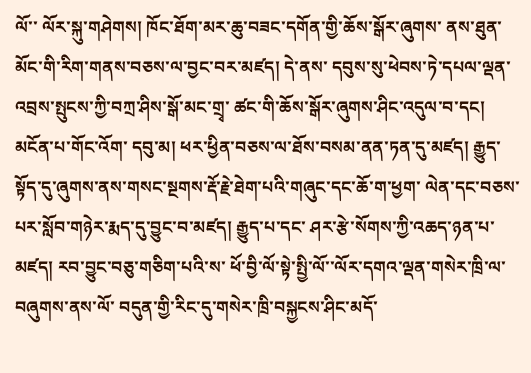ལོ་་ ལོར་སྐུ་གཤེགས། ཁོང་ཐོག་མར་ཆུ་བཟང་དགོན་གྱི་ཆོས་སྒོར་ཞུགས་ ནས་ཐུན་མོང་གི་རིག་གནས་བཅས་ལ་བྱང་བར་མཛད། དེ་ནས་ དབུས་སུ་ཕེབས་ཏེ་དཔལ་ལྡན་འབྲས་སྤུངས་ཀྱི་བཀྲ་ཤིས་སྒོ་མང་གྲྭ་ ཚང་གི་ཆོས་སྒོར་ཞུགས་ཤིང་འདུལ་བ་དང། མངོན་པ་གོང་འོག་ དབུ་མ། ཕར་ཕྱིན་བཅས་ལ་ཐོས་བསམ་ནན་ཏན་དུ་མཛད། རྒྱུད་ སྟོད་དུ་ཞུགས་ནས་གསང་སྔགས་རྡོ་རྗེ་ཐེག་པའི་གཞུང་དང་ཆོ་ག་ཕྱག་ ལེན་དང་བཅས་པར་སློབ་གཉེར་རྨད་དུ་བྱུང་བ་མཛད། རྒྱུད་པ་དང་ ཤར་རྩེ་སོགས་ཀྱི་འཆད་ཉན་པ་མཛད། རབ་བྱུང་བཅུ་གཅིག་པའི་ས་ ཕོ་བྱི་ལོ་སྟེ་སྤྱི་ལོ་་ལོར་དགའ་ལྡན་གསེར་ཁྲི་ལ་བཞུགས་ནས་ལོ་ བདུན་གྱི་རིང་དུ་གསེར་ཁྲི་བསྐྱངས་ཤིང་མདོ་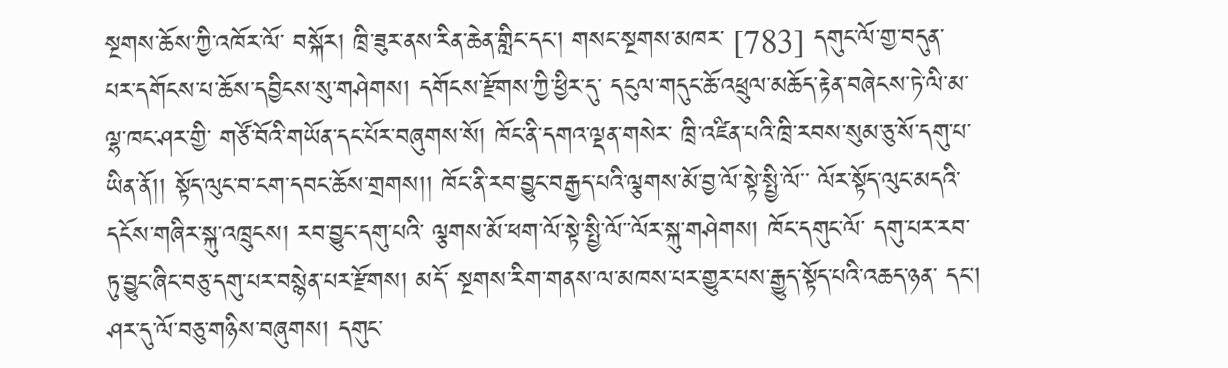སྔགས་ཆོས་ཀྱི་འཁོར་ལོ་ བསྐོར། ཁྲི་ཟུར་ནས་རིན་ཆེན་གླིང་དང། གསང་སྔགས་མཁར་ [783] དགུང་ལོ་གྱ་བདུན་ པར་དགོངས་པ་ཆོས་དབྱིངས་སུ་གཤེགས། དགོངས་རྫོགས་ཀྱི་ཕྱིར་དུ་ དངུལ་གདུང་ཆོ་འཕྲུལ་མཆོད་རྟེན་བཞེངས་ཏེ་ལི་མ་ལྷ་ཁང་ཤར་གྱི་ གཙོ་བོའི་གཡོན་དང་པོར་བཞུགས་སོ། ཁོང་ནི་དགའ་ལྡན་གསེར་ ཁྲི་འཛིན་པའི་ཁྲི་རབས་སུམ་ཅུ་སོ་དགུ་པ་ཡིན་ནོ།། སྟོད་ལུང་བ་ངག་དབང་ཆོས་གྲགས།། ཁོང་ནི་རབ་བྱུང་བརྒྱད་པའི་ལྕགས་མོ་བྱ་ལོ་སྟེ་སྤྱི་ལོ་་ ལོར་སྟོད་ལུང་མདའི་དངོས་གཞིར་སྐུ་འཁྲུངས། རབ་བྱུང་དགུ་པའི་ ལྕགས་མོ་ཕག་ལོ་སྟེ་སྤྱི་ལོ་་ལོར་སྐུ་གཤེགས། ཁོང་དགུང་ལོ་ དགུ་པར་རབ་ཏུ་བྱུང་ཞིང་བཅུ་དགུ་པར་བསྙེན་པར་རྫོགས། མདོ་ སྔགས་རིག་གནས་ལ་མཁས་པར་གྱུར་པས་རྒྱུད་སྟོད་པའི་འཆད་ཉན་ དང། ཤར་དུ་ལོ་བཅུ་གཉིས་བཞུགས། དགུང་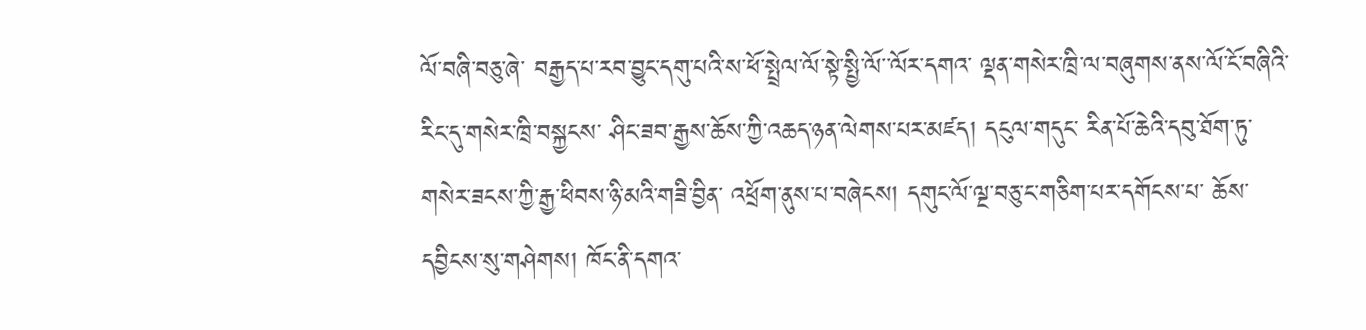ལོ་བཞི་བཅུ་ཞེ་ བརྒྱད་པ་རབ་བྱུང་དགུ་པའི་ས་ཕོ་སྤྲེལ་ལོ་སྟེ་སྤྱི་ལོ་་ལོར་དགའ་ ལྡན་གསེར་ཁྲི་ལ་བཞུགས་ནས་ལོ་ངོ་བཞིའི་རིང་དུ་གསེར་ཁྲི་བསྐྱངས་ ཤིང་ཟབ་རྒྱས་ཆོས་ཀྱི་འཆད་ཉན་ལེགས་པར་མཛད། དངུལ་གདུང་ རིན་པོ་ཆེའི་དབུ་ཐོག་ཏུ་གསེར་ཟངས་ཀྱི་རྒྱ་ཕིབས་ཉི་མའི་གཟི་བྱིན་ འཕྲོག་ནུས་པ་བཞེངས། དགུང་ལོ་ལྔ་བཅུ་ང་གཅིག་པར་དགོངས་པ་ ཆོས་དབྱིངས་སུ་གཤེགས། ཁོང་ནི་དགའ་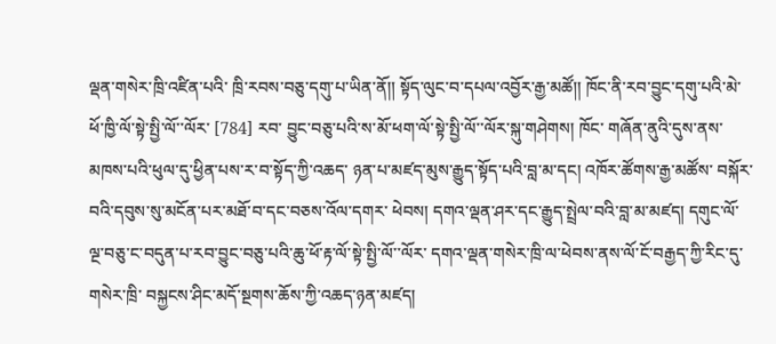ལྡན་གསེར་ཁྲི་འཛིན་པའི་ ཁྲི་རབས་བཅུ་དགུ་པ་ཡིན་ནོ།། སྟོད་ལུང་བ་དཔལ་འབྱོར་རྒྱ་མཚོ།། ཁོང་ནི་རབ་བྱུང་དགུ་པའི་མེ་ཕོ་ཁྱི་ལོ་སྟེ་སྤྱི་ལོ་་ལོར་ [784] རབ་ བྱུང་བཅུ་པའི་ས་མོ་ཕག་ལོ་སྟེ་སྤྱི་ལོ་་ལོར་སྐུ་གཤེགས། ཁོང་ གཞོན་ནུའི་དུས་ནས་མཁས་པའི་ཕུལ་དུ་ཕྱིན་པས་ར་བ་སྟོད་ཀྱི་འཆད་ ཉན་པ་མཛད་མུས་རྒྱུད་སྟོད་པའི་བླ་མ་དང། འཁོར་ཚོགས་རྒྱ་མཚོས་ བསྐོར་བའི་དབུས་སུ་མངོན་པར་མཐོ་བ་དང་བཅས་འོལ་དགར་ ཕེབས། དགའ་ལྡན་ཤར་དང་རྒྱུད་སྤྲེལ་བའི་བླ་མ་མཛད། དགུང་ལོ་ ལྔ་བཅུ་ང་བདུན་པ་རབ་བྱུང་བཅུ་པའི་ཆུ་ཕོ་རྟ་ལོ་སྟེ་སྤྱི་ལོ་་ལོར་ དགའ་ལྡན་གསེར་ཁྲི་ལ་ཕེབས་ནས་ལོ་ངོ་བརྒྱད་ཀྱི་རིང་དུ་གསེར་ཁྲི་ བསྐྱངས་ཤིང་མདོ་སྔགས་ཆོས་ཀྱི་འཆད་ཉན་མཛད།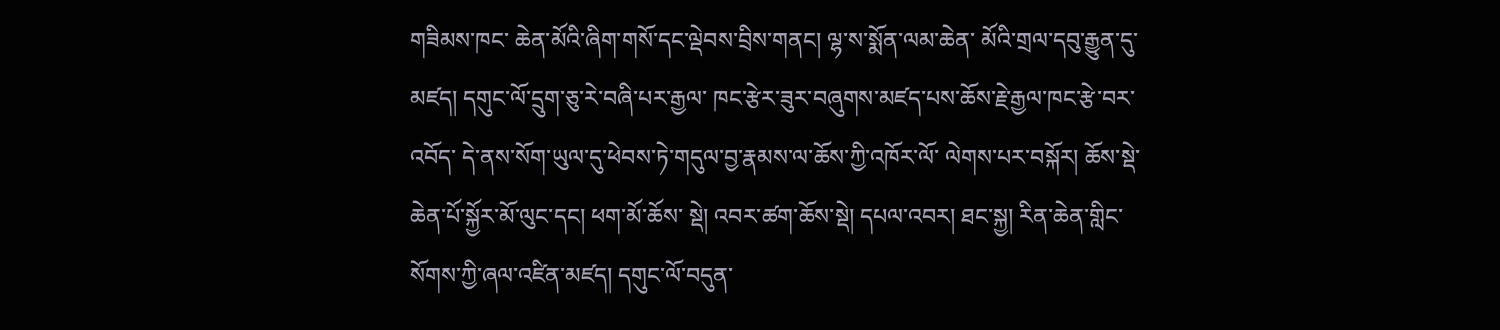གཟིམས་ཁང་ ཆེན་མོའི་ཞིག་གསོ་དང་ལྡེབས་བྲིས་གནང། ལྷ་ས་སྨོན་ལམ་ཆེན་ མོའི་གྲལ་དབུ་རྒྱུན་དུ་མཛད། དགུང་ལོ་དྲུག་ཅུ་རེ་བཞི་པར་རྒྱལ་ ཁང་རྩེར་ཟུར་བཞུགས་མཛད་པས་ཆོས་རྗེ་རྒྱལ་ཁང་རྩེ་བར་འབོད་ དེ་ནས་སོག་ཡུལ་དུ་ཕེབས་ཏེ་གདུལ་བྱ་རྣམས་ལ་ཆོས་ཀྱི་འཁོར་ལོ་ ལེགས་པར་བསྐོར། ཆོས་སྡེ་ཆེན་པོ་སྐྱོར་མོ་ལུང་དང། ཕག་མོ་ཆོས་ སྡེ། འབར་ཚག་ཆོས་སྡེ། དཔལ་འབར། ཐང་སྐྱ། རིན་ཆེན་གླིང་ སོགས་ཀྱི་ཞལ་འཛིན་མཛད། དགུང་ལོ་བདུན་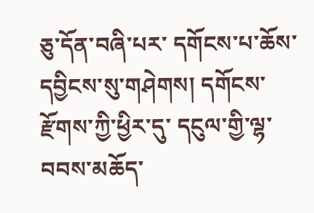ཅུ་དོན་བཞི་པར་ དགོངས་པ་ཆོས་དབྱིངས་སུ་གཤེགས། དགོངས་རྫོགས་ཀྱི་ཕྱིར་དུ་ དངུལ་གྱི་ལྷ་བབས་མཆོད་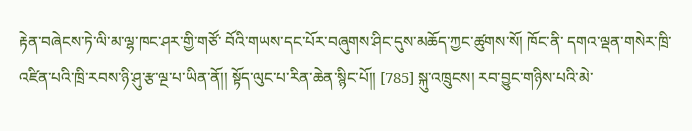རྟེན་བཞེངས་ཏེ་ལི་མ་ལྷ་ཁང་ཤར་གྱི་གཙོ་ བོའི་གཡས་དང་པོར་བཞུགས་ཤིང་དུས་མཆོད་ཀྱང་ཚུགས་སོ། ཁོང་ནི་ དགའ་ལྡན་གསེར་ཁྲི་འཛིན་པའི་ཁྲི་རབས་ཉི་ཤུ་རྩ་ལྔ་པ་ཡིན་ནོ།། སྟོད་ལུང་པ་རིན་ཆེན་སྙིང་པོ།། [785] སྐུ་འཁྲུངས། རབ་བྱུང་གཉིས་པའི་མེ་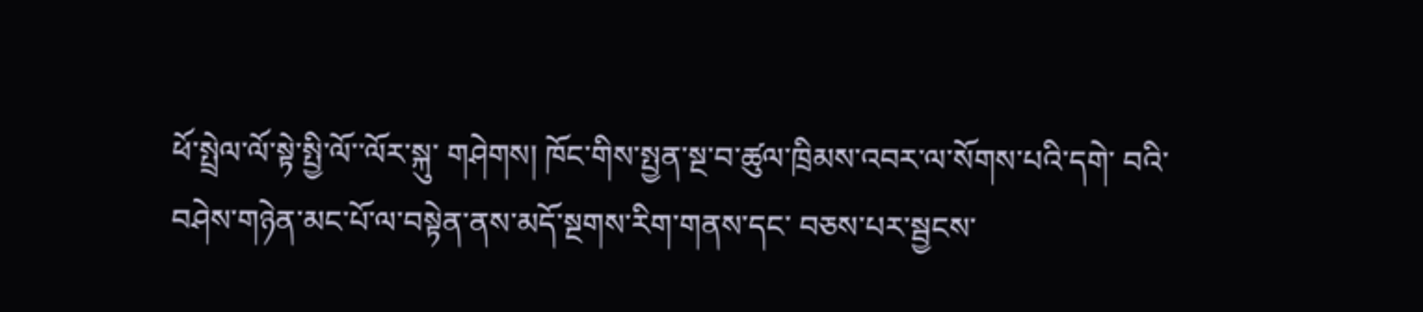ཕོ་སྤྲེལ་ལོ་སྟེ་སྤྱི་ལོ་་ལོར་སྐུ་ གཤེགས། ཁོང་གིས་སྤྱན་སྔ་བ་ཚུལ་ཁྲིམས་འབར་ལ་སོགས་པའི་དགེ་ བའི་བཤེས་གཉེན་མང་པོ་ལ་བསྟེན་ནས་མདོ་སྔགས་རིག་གནས་དང་ བཅས་པར་སྦྱངས་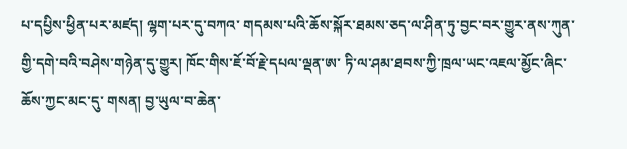པ་དཔྱིས་ཕྱིན་པར་མཛད། ལྷག་པར་དུ་བཀའ་ གདམས་པའི་ཆོས་སྐོར་ཐམས་ཅད་ལ་ཤིན་ཏུ་བྱང་བར་གྱུར་ནས་ཀུན་ གྱི་དགེ་བའི་བཤེས་གཉེན་དུ་གྱུར། ཁོང་གིས་ཇོ་བོ་རྗེ་དཔལ་ལྡན་ཨ་ ཏི་ལ་ཤམ་ཐབས་ཀྱི་ཁྲལ་ཡང་འཇལ་མྱོང་ཞིང་ཆོས་ཀྱང་མང་དུ་ གསན། བྱ་ཡུལ་བ་ཆེན་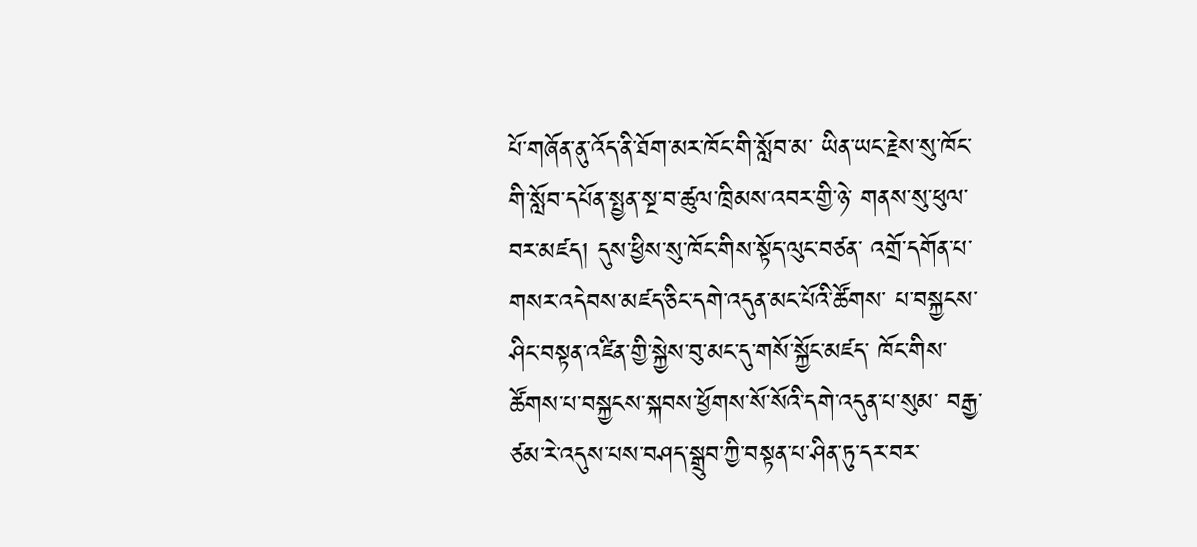པོ་གཞོན་ནུ་འོད་ནི་ཐོག་མར་ཁོང་གི་སློབ་མ་ ཡིན་ཡང་རྗེས་སུ་ཁོང་གི་སློབ་དཔོན་སྤྱན་སྔ་བ་ཚུལ་ཁྲིམས་འབར་གྱི་ཉེ་ གནས་སུ་ཕུལ་བར་མཛད། དུས་ཕྱིས་སུ་ཁོང་གིས་སྟོད་ལུང་བཙན་ འགྲོ་དགོན་པ་གསར་འདེབས་མཛད་ཅིང་དགེ་འདུན་མང་པོའི་ཚོགས་ པ་བསྐྱངས་ཤིང་བསྟན་འཛིན་གྱི་སྐྱེས་བུ་མང་དུ་གསོ་སྐྱོང་མཛད་ ཁོང་གིས་ཚོགས་པ་བསྐྱངས་སྐབས་ཕྱོགས་སོ་སོའི་དགེ་འདུན་པ་སུམ་ བརྒྱ་ཙམ་རེ་འདུས་པས་བཤད་སྒྲུབ་ཀྱི་བསྟན་པ་ཤིན་ཏུ་དར་བར་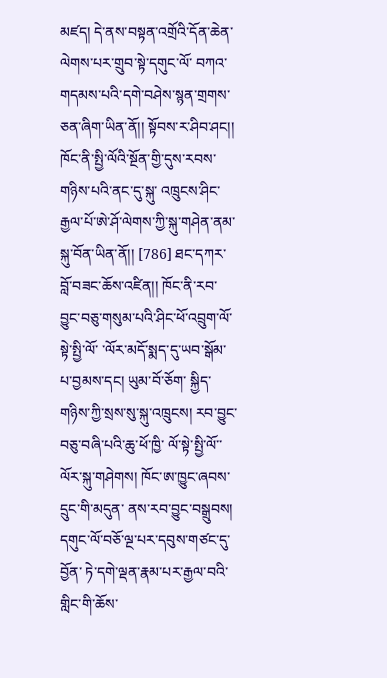མཛད། དེ་ནས་བསྟན་འགྲོའི་དོན་ཆེན་ལེགས་པར་གྲུབ་སྟེ་དགུང་ལོ་ བཀའ་གདམས་པའི་དགེ་བཤེས་སྙན་གྲགས་ཅན་ཞིག་ཡིན་ནོ།། སྟོབས་ར་ཤིབ་ཤང།། ཁོང་ནི་སྤྱི་ལོའི་སྔོན་གྱི་དུས་རབས་གཉིས་པའི་ནང་དུ་སྐུ་ འཁྲུངས་ཤིང་རྒྱལ་པོ་ཨེ་ཤོ་ལེགས་ཀྱི་སྐུ་གཤེན་ནམ་སྐུ་བོན་ཡིན་ནོ།། [786] ཐང་དཀར་བློ་བཟང་ཆོས་འཛིན།། ཁོང་ནི་རབ་བྱུང་བཅུ་གསུམ་པའི་ཤིང་ཕོ་འབྲུག་ལོ་སྟེ་སྤྱི་ལོ་ ་ལོར་མདོ་སྨད་དུ་ཡབ་སྒོམ་པ་བྱམས་དང། ཡུམ་བོ་ཅོག་ སྐྱིད་གཉིས་ཀྱི་སྲས་སུ་སྐུ་འཁྲུངས། རབ་བྱུང་བཅུ་བཞི་པའི་ཆུ་ཕོ་ཁྱི་ ལོ་སྟེ་སྤྱི་ལོ་་ལོར་སྐུ་གཤེགས། ཁོང་ཨ་ཁྱུང་ཞབས་དྲུང་གི་མདུན་ ནས་རབ་བྱུང་བསྒྲུབས། དགུང་ལོ་བཅོ་ལྔ་པར་དབུས་གཙང་དུ་བྱོན་ ཏེ་དགེ་ལྡན་རྣམ་པར་རྒྱལ་བའི་གླིང་གི་ཆོས་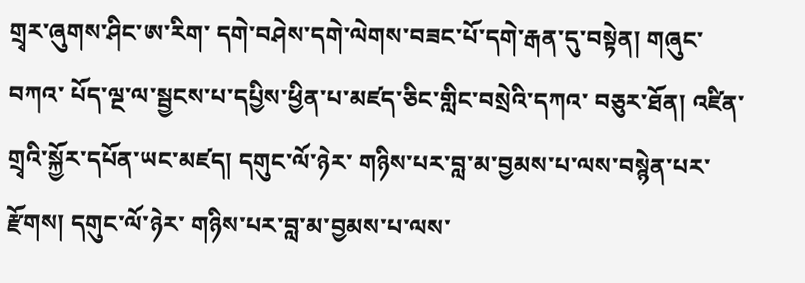གྲྭར་ཞུགས་ཤིང་ཨ་རིག་ དགེ་བཤེས་དགེ་ལེགས་བཟང་པོ་དགེ་རྒན་དུ་བསྟེན། གཞུང་བཀའ་ པོད་ལྔ་ལ་སྦྱངས་པ་དཔྱིས་ཕྱིན་པ་མཛད་ཅིང་གླིང་བསྲེའི་དཀའ་ བཅུར་ཐོན། འཛིན་གྲྭའི་སྐྱོར་དཔོན་ཡང་མཛད། དགུང་ལོ་ཉེར་ གཉིས་པར་བླ་མ་བྱམས་པ་ལས་བསྙེན་པར་རྫོགས། དགུང་ལོ་ཉེར་ གཉིས་པར་བླ་མ་བྱམས་པ་ལས་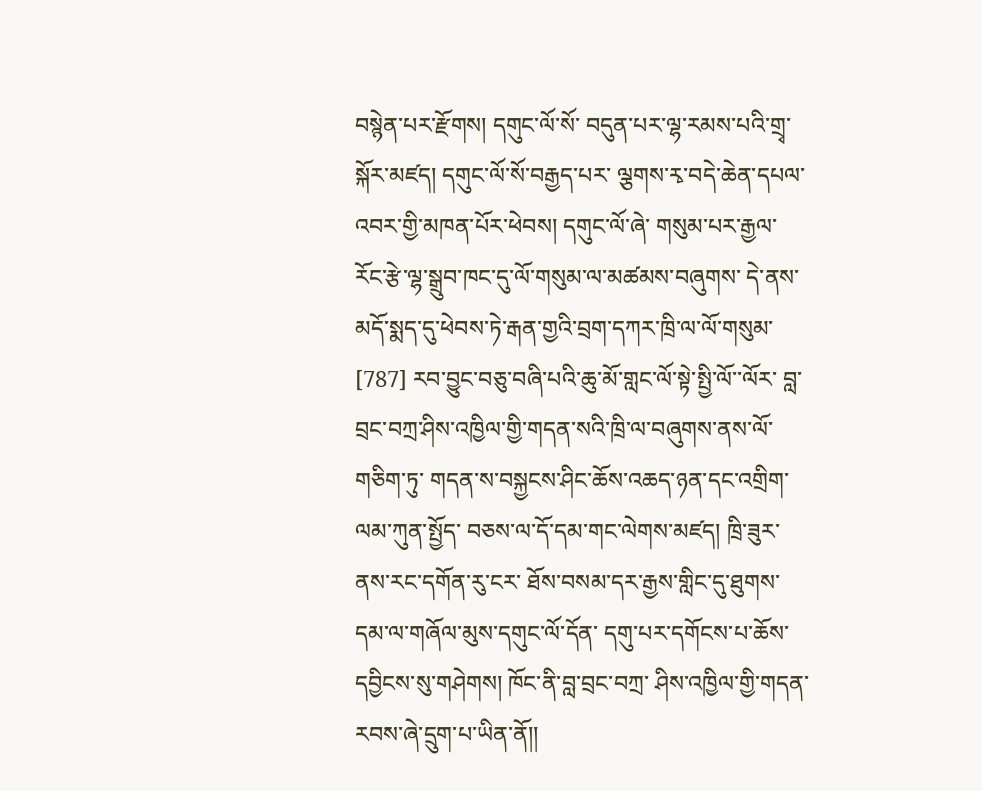བསྙེན་པར་རྫོགས། དགུང་ལོ་སོ་ བདུན་པར་ལྷ་རམས་པའི་གྲྭ་སྐོར་མཛད། དགུང་ལོ་སོ་བརྒྱད་པར་ ལྕགས་རྭ་བདེ་ཆེན་དཔལ་འབར་གྱི་མཁན་པོར་ཕེབས། དགུང་ལོ་ཞེ་ གསུམ་པར་རྒྱལ་རོང་རྩེ་ལྷ་སྒྲུབ་ཁང་དུ་ལོ་གསུམ་ལ་མཚམས་བཞུགས་ དེ་ནས་མདོ་སྨད་དུ་ཕེབས་ཏེ་རྒན་གྱའི་བྲག་དཀར་ཁྲི་ལ་ལོ་གསུམ་ [787] རབ་བྱུང་བཅུ་བཞི་པའི་ཆུ་མོ་གླང་ལོ་སྟེ་སྤྱི་ལོ་་ལོར་ བླ་བྲང་བཀྲ་ཤིས་འཁྱིལ་གྱི་གདན་སའི་ཁྲི་ལ་བཞུགས་ནས་ལོ་གཅིག་ཏུ་ གདན་ས་བསྐྱངས་ཤིང་ཆོས་འཆད་ཉན་དང་འགྲིག་ལམ་ཀུན་སྤྱོད་ བཅས་ལ་དོ་དམ་གང་ལེགས་མཛད། ཁྲི་ཟུར་ནས་རང་དགོན་རུ་ངར་ ཐོས་བསམ་དར་རྒྱས་གླིང་དུ་ཐུགས་དམ་ལ་གཞོལ་མུས་དགུང་ལོ་དོན་ དགུ་པར་དགོངས་པ་ཆོས་དབྱིངས་སུ་གཤེགས། ཁོང་ནི་བླ་བྲང་བཀྲ་ ཤིས་འཁྱིལ་གྱི་གདན་རབས་ཞེ་དྲུག་པ་ཡིན་ནོ།།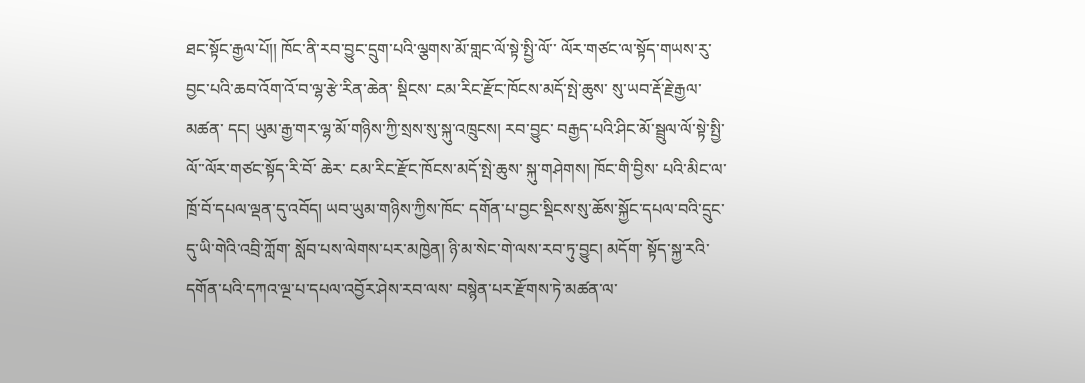ཐང་སྟོང་རྒྱལ་པོ།། ཁོང་ནི་རབ་བྱུང་དྲུག་པའི་ལྕགས་མོ་གླང་ལོ་སྟེ་སྤྱི་ལོ་་ ལོར་གཙང་ལ་སྟོད་གཡས་རུ་བྱང་པའི་ཆབ་འོག་འོ་བ་ལྷ་རྩེ་རིན་ཆེན་ སྡིངས་ ངམ་རིང་རྫོང་ཁོངས་མདོ་སྤེ་ཆུས་ སུ་ཡབ་རྡོ་རྗེ་རྒྱལ་མཚན་ དང། ཡུམ་རྒྱ་གར་ལྷ་མོ་གཉིས་ཀྱི་སྲས་སུ་སྐུ་འཁྲུངས། རབ་བྱུང་ བརྒྱད་པའི་ཤིང་མོ་སྦྲུལ་ལོ་སྟེ་སྤྱི་ལོ་་ལོར་གཙང་སྟོད་རི་བོ་ ཆེར་ ངམ་རིང་རྫོང་ཁོངས་མདོ་སྤེ་ཆུས་ སྐུ་གཤེགས། ཁོང་གི་བྱིས་ པའི་མིང་ལ་ཁྲོ་བོ་དཔལ་ལྡན་དུ་འབོད། ཡབ་ཡུམ་གཉིས་ཀྱིས་ཁོང་ དགོན་པ་བྱང་སྡིངས་སུ་ཆོས་སྐྱོང་དཔལ་བའི་དྲུང་དུ་ཡི་གེའི་འབྲི་ཀློག་ སློབ་པས་ལེགས་པར་མཁྱེན། ཉི་མ་སེང་གེ་ལས་རབ་ཏུ་བྱུང། མདོག་ སྟོད་སྐྱ་རའི་དགོན་པའི་དཀའ་ལྔ་པ་དཔལ་འབྱོར་ཤེས་རབ་ལས་ བསྙེན་པར་རྫོགས་ཏེ་མཚན་ལ་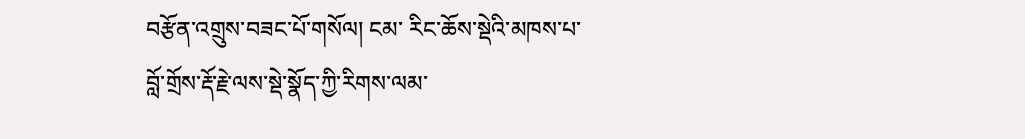བརྩོན་འགྲུས་བཟང་པོ་གསོལ། ངམ་ རིང་ཆོས་སྡེའི་མཁས་པ་བློ་གྲོས་རྡོ་རྗེ་ལས་སྡེ་སྣོད་ཀྱི་རིགས་ལམ་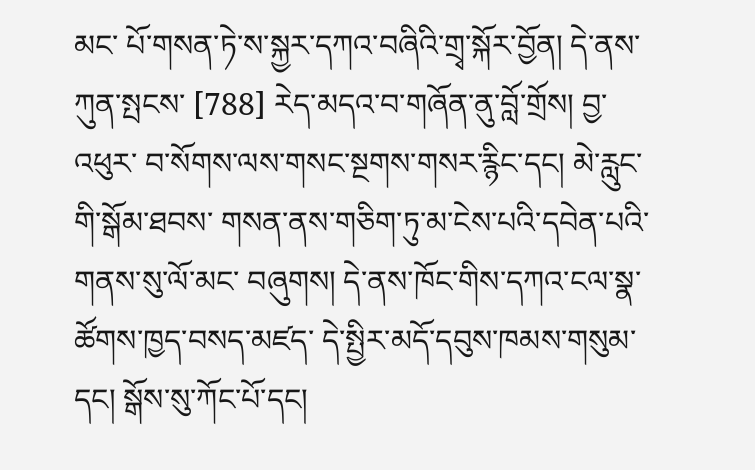མང་ པོ་གསན་ཏེ་ས་སྐྱར་དཀའ་བཞིའི་གྲྭ་སྐོར་བྱོན། དེ་ནས་ཀུན་སྤངས་ [788] རེད་མདའ་བ་གཞོན་ནུ་བློ་གྲོས། བྱ་འཕུར་ བ་སོགས་ལས་གསང་སྔགས་གསར་རྙིང་དང། མེ་རླུང་གི་སྒོམ་ཐབས་ གསན་ནས་གཅིག་ཏུ་མ་ངེས་པའི་དབེན་པའི་གནས་སུ་ལོ་མང་ བཞུགས། དེ་ནས་ཁོང་གིས་དཀའ་ངལ་སྣ་ཚོགས་ཁྱད་བསད་མཛད་ དེ་སྤྱིར་མདོ་དབུས་ཁམས་གསུམ་དང། སྒོས་སུ་ཀོང་པོ་དང།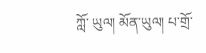ཀློ་ ཡུལ། མོན་ཡུལ། པ་གྲོ་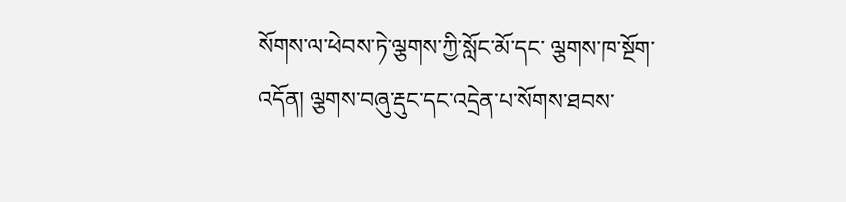སོགས་ལ་ཕེབས་ཏེ་ལྕགས་ཀྱི་སློང་མོ་དང་ ལྕགས་ཁ་སྔོག་འདོན། ལྕགས་བཞུ་རྡུང་དང་འདྲེན་པ་སོགས་ཐབས་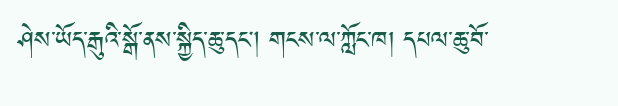ཤེས་ཡོད་རྒུའི་སྒོ་ནས་སྐྱིད་ཆུ་དང། གངས་ལ་ཀློང་ཁ། དཔལ་ཆུ་བོ་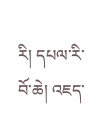རི། དཔལ་རི་བོ་ཆེ། འཇད་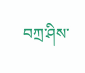བཀྲ་ཤིས་